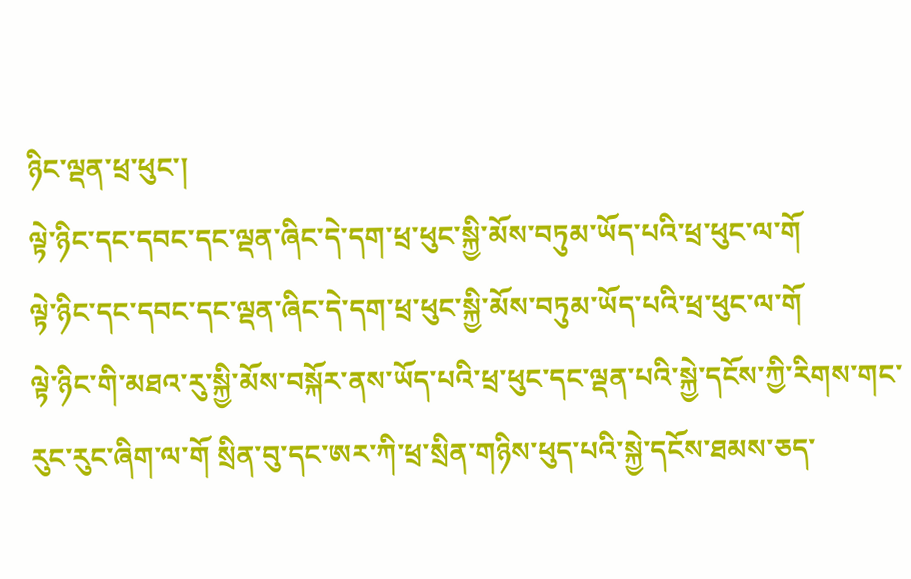ཉིང་ལྡན་ཕྲ་ཕུང་།
ལྟེ་ཉིང་དང་དབང་དང་ལྡན་ཞིང་དེ་དག་ཕྲ་ཕུང་སྐྱི་མོས་བཏུམ་ཡོད་པའི་ཕྲ་ཕུང་ལ་གོ
ལྟེ་ཉིང་དང་དབང་དང་ལྡན་ཞིང་དེ་དག་ཕྲ་ཕུང་སྐྱི་མོས་བཏུམ་ཡོད་པའི་ཕྲ་ཕུང་ལ་གོ
ལྟེ་ཉིང་གི་མཐའ་རུ་སྐྱི་མོས་བསྐོར་ནས་ཡོད་པའི་ཕྲ་ཕུང་དང་ལྡན་པའི་སྐྱེ་དངོས་ཀྱི་རིགས་གང་རུང་རུང་ཞིག་ལ་གོ སྲིན་བུ་དང་ཨར་ཀི་ཕྲ་སྲིན་གཉིས་ཕུད་པའི་སྐྱེ་དངོས་ཐམས་ཅད་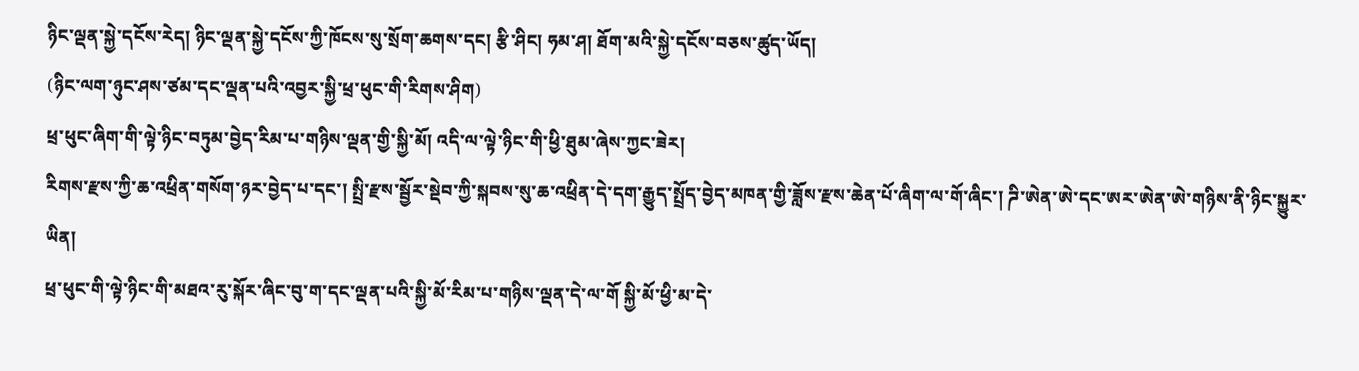ཉིང་ལྡན་སྐྱེ་དངོས་རེད། ཉིང་ལྡན་སྐྱེ་དངོས་ཀྱི་ཁོངས་སུ་སྲོག་ཆགས་དང། རྩི་ཤིང། ཧམ་ཤ། ཐོག་མའི་སྐྱེ་དངོས་བཅས་ཚུད་ཡོད།
(ཉིང་ལག་ཉུང་ཤས་ཙམ་དང་ལྡན་པའི་འབྱར་སྐྱི་ཕྲ་ཕུང་གི་རིགས་ཤིག)
ཕྲ་ཕུང་ཞིག་གི་ལྟེ་ཉིང་བཏུམ་བྱེད་རིམ་པ་གཉིས་ལྡན་གྱི་སྐྱི་མོ། འདི་ལ་ལྟེ་ཉིང་གི་ཕྱི་ཐུམ་ཞེས་ཀྱང་ཟེར།
རིགས་རྫས་ཀྱི་ཆ་འཕྲིན་གསོག་ཉར་བྱེད་པ་དང་། སྤྲི་རྫས་སྦྱོར་སྡེབ་ཀྱི་སྐབས་སུ་ཆ་འཕྲིན་དེ་དག་རྒྱུད་སྤྲོད་བྱེད་མཁན་གྱི་ཟློས་རྫས་ཆེན་པོ་ཞིག་ལ་གོ་ཞིང་། ཌི་ཨེན་ཨེ་དང་ཨར་ཨེན་ཨེ་གཉིས་ནི་ཉིང་སྐྱུར་ཡིན།
ཕྲ་ཕུང་གི་ལྟེ་ཉིང་གི་མཐའ་རུ་སྐོར་ཞིང་བུ་ག་དང་ལྡན་པའི་སྐྱི་མོ་རིམ་པ་གཉིས་ལྡན་དེ་ལ་གོ སྐྱི་མོ་ཕྱི་མ་དེ་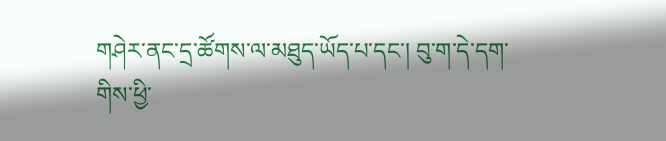གཤེར་ནང་དྲ་ཚོགས་ལ་མཐུད་ཡོད་པ་དང་། བུ་ག་དེ་དག་གིས་ཕྱི་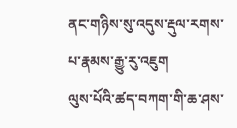ནང་གཉིས་སུ་འདུས་རྡུལ་རགས་པ་རྣམས་རྒྱུ་རུ་འཇུག
ལུས་པོའི་ཚད་བཀག་གི་ཆ་ཤས་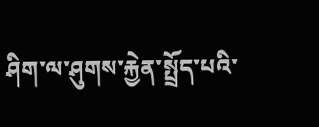ཤིག་ལ་ཤུགས་རྐྱེན་སྤྲོད་པའི་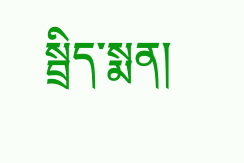སྦྲིད་སྨན།